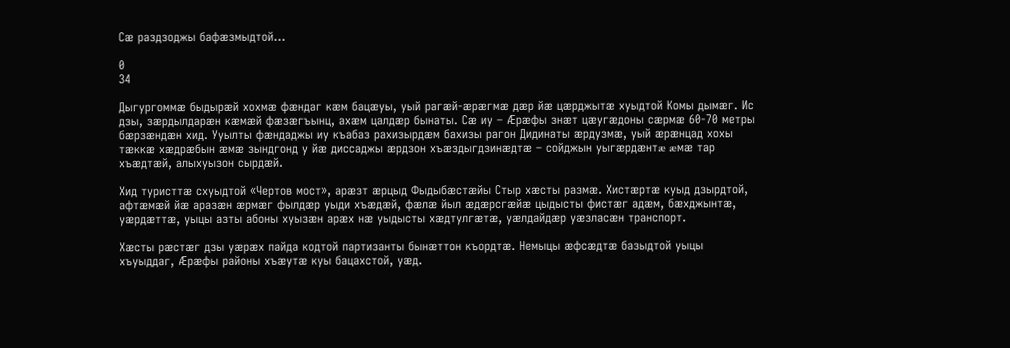Сæ раздзоджы бафæзмыдтой…

0
34

Дыгургоммæ быдырæй хохмæ фæндаг кæм бацæуы, уый рагæй-æрæгмæ дæр йæ цæрджытæ хуыдтой Комы дымæг. Ис дзы, зæрдылдарæн кæмæй фæзæгъынц, ахæм цалдæр бынаты. Сæ иу – Æрæфы знæт цæугæдоны сæрмæ 60-70 метры бæрзæндæн хид. Ууылты фæндаджы иу къабаз рахизырдæм бахизы рагон Дидинаты æрдузмæ, уый æрæнцад хохы тæккæ хæдрæбын æмæ зындгонд у йæ диссаджы æрдзон хъæздыгдзинæдтæ – сойджын уыгæрдæнтæ æмæ тар хъæдтæй, алыхуызон сырдæй.

Хид туристтæ схуыдтой «Чертов мост», арæзт æрцыд Фыдыбæстæйы Стыр хæсты размæ. Хистæртæ куыд дзырдтой, афтæмæй йæ аразæн æрмæг фылдæр уыди хъæдæй, фæлæ йыл æдæрсгæйæ цыдысты фистæг адæм, бæхджынтæ, уæрдæттæ, уыцы азты абоны хуызæн арæх нæ уыдысты хæдтулгæтæ, уæлдайдæр уæзласæн транспорт.

Хæсты рæстæг дзы уæрæх пайда кодтой партизанты бынæттон къордтæ. Немыцы æфсæдтæ базыдтой уыцы хъуыддаг, Æрæфы районы хъæутæ куы бацахстой, уæд.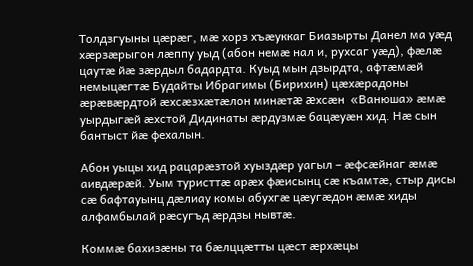Толдзгуыны цæрæг, мæ хорз хъæуккаг Биазырты Данел ма уæд хæрзæрыгон лæппу уыд (абон немæ нал и, рухсаг уæд), фæлæ цаутæ йæ зæрдыл бадардта. Куыд мын дзырдта, афтæмæй немыцæгтæ Будайты Ибрагимы (Бирихин) цæхæрадоны æрæвæрдтой æхсæзхæтæлон минæтæ æхсæн  «Ванюша» æмæ уырдыгæй æхстой Дидинаты æрдузмæ бацæуæн хид. Нæ сын бантыст йæ фехалын.

Абон уыцы хид рацарæзтой хуыздæр уагыл – æфсæйнаг æмæ аивдæрæй. Уым туристтæ арæх фæисынц сæ къамтæ, стыр дисы сæ бафтауынц дæлиау комы абухгæ цæугæдон æмæ хиды алфамбылай рæсугъд æрдзы нывтæ.

Коммæ бахизæны та бæлццæтты цæст æрхæцы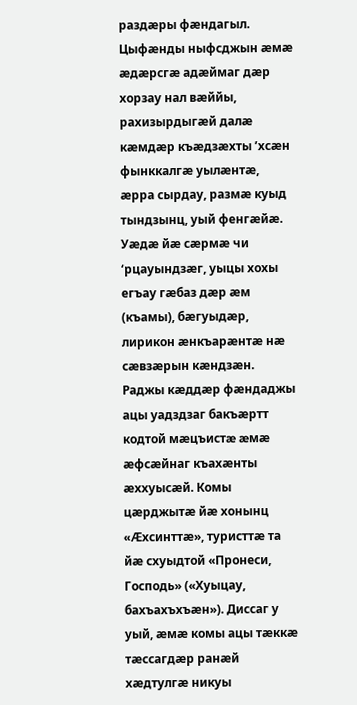раздæры фæндагыл. Цыфæнды ныфсджын æмæ æдæрсгæ адæймаг дæр хорзау нал вæййы, рахизырдыгæй далæ кæмдæр къæдзæхты ’хсæн фынккалгæ уылæнтæ, æрра сырдау, размæ куыд тындзынц, уый фенгæйæ. Уæдæ йæ сæрмæ чи ‘рцауындзæг, уыцы хохы егъау гæбаз дæр æм (къамы), бæгуыдæр, лирикон æнкъарæнтæ нæ сæвзæрын кæндзæн. Раджы кæддæр фæндаджы ацы уадздзаг бакъæртт кодтой мæцъистæ æмæ æфсæйнаг къахæнты æххуысæй. Комы цæрджытæ йæ хонынц «Æхсинттæ», туристтæ та йæ схуыдтой «Пронеси, Господь» («Хуыцау, бахъахъхъæн»). Диссаг у уый, æмæ комы ацы тæккæ тæссагдæр ранæй хæдтулгæ никуы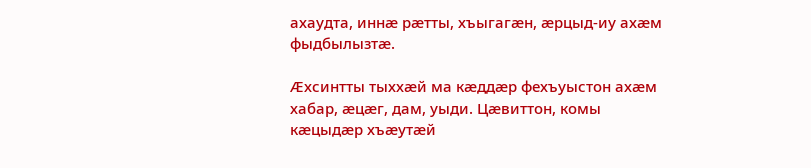ахаудта, иннæ рæтты, хъыгагæн, æрцыд-иу ахæм фыдбылызтæ.

Æхсинтты тыххæй ма кæддæр фехъуыстон ахæм хабар, æцæг, дам, уыди. Цæвиттон, комы кæцыдæр хъæутæй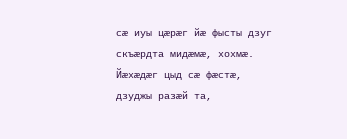сæ иуы цæрæг йæ фысты дзуг скъæрдта мидæмæ, хохмæ. Йæхæдæг цыд сæ фæстæ, дзуджы разæй та,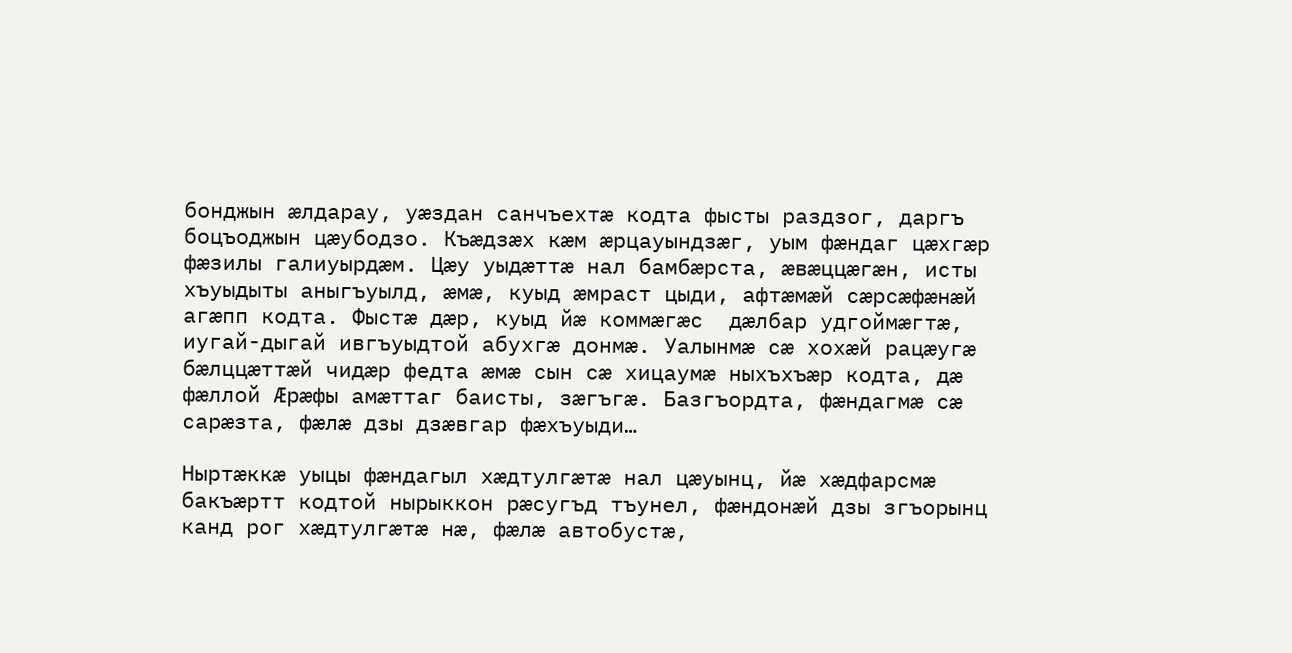бонджын æлдарау, уæздан санчъехтæ кодта фысты раздзог, даргъ боцъоджын цæубодзо. Къæдзæх кæм æрцауындзæг, уым фæндаг цæхгæр фæзилы галиуырдæм. Цæу уыдæттæ нал бамбæрста, æвæццæгæн, исты хъуыдыты аныгъуылд, æмæ, куыд æмраст цыди, афтæмæй сæрсæфæнæй агæпп кодта. Фыстæ дæр, куыд йæ коммæгæс  дæлбар удгоймæгтæ, иугай-дыгай ивгъуыдтой абухгæ донмæ. Уалынмæ сæ хохæй рацæугæ бæлццæттæй чидæр федта æмæ сын сæ хицаумæ ныхъхъæр кодта, дæ фæллой Æрæфы амæттаг баисты, зæгъгæ. Базгъордта, фæндагмæ сæ сарæзта, фæлæ дзы дзæвгар фæхъуыди…

Ныртæккæ уыцы фæндагыл хæдтулгæтæ нал цæуынц, йæ хæдфарсмæ бакъæртт кодтой нырыккон рæсугъд тъунел, фæндонæй дзы згъорынц канд рог хæдтулгæтæ нæ, фæлæ автобустæ,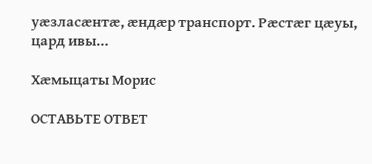уæзласæнтæ, æндæр транспорт. Рæстæг цæуы, цард ивы…

Хæмыцаты Морис

ОСТАВЬТЕ ОТВЕТ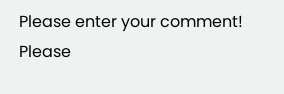Please enter your comment!
Please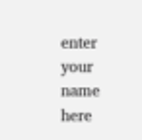enter your name here